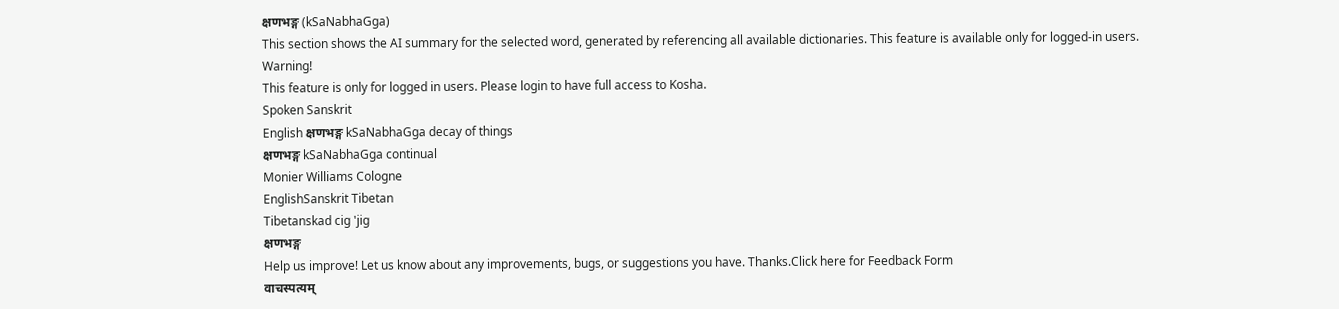क्षणभङ्ग (kSaNabhaGga)
This section shows the AI summary for the selected word, generated by referencing all available dictionaries. This feature is available only for logged-in users.
Warning!
This feature is only for logged in users. Please login to have full access to Kosha.
Spoken Sanskrit
English क्षणभङ्ग kSaNabhaGga decay of things
क्षणभङ्ग kSaNabhaGga continual
Monier Williams Cologne
EnglishSanskrit Tibetan
Tibetanskad cig 'jig
क्षणभङ्ग
Help us improve! Let us know about any improvements, bugs, or suggestions you have. Thanks.Click here for Feedback Form
वाचस्पत्यम्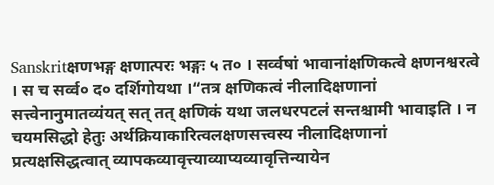Sanskritक्षणभङ्ग क्षणात्परः भङ्गः ५ त० । सर्व्वषां भावानांक्षणिकत्वे क्षणनश्वरत्वे । स च सर्व्व० द० दर्शिगोयथा ।“तत्र क्षणिकत्वं नीलादिक्षणानां सत्त्वेनानुमातव्यंयत् सत् तत् क्षणिकं यथा जलधरपटलं सन्तश्चामी भावाइति । न चयमसिद्धो हेतुः अर्थक्रियाकारित्वलक्षणसत्त्वस्य नीलादिक्षणानां प्रत्यक्षसिद्धत्वात् व्यापकव्यावृत्त्याव्याप्यव्यावृत्तिन्यायेन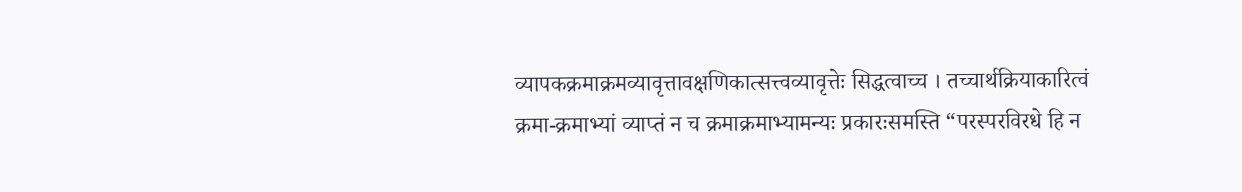व्यापकक्रमाक्रमव्यावृत्तावक्षणिकात्सत्त्वव्यावृत्तेः सिद्धत्वाच्च । तच्चार्थक्रियाकारित्वं क्रमा-क्रमाभ्यां व्याप्तं न च क्रमाक्रमाभ्यामन्यः प्रकारःसमस्ति “परस्परविरधे हि न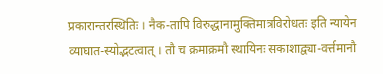प्रकारान्तरस्थितिः । नैक-तापि विरुद्धानामुक्तिमात्रविरोधतः इति न्यायेन व्याघात-स्योद्भटत्वात् । तौ च क्रमाक्रमौ स्थायिनः सकाशाद्व्या-वर्त्तमानौ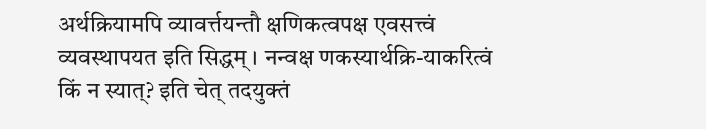अर्थक्रियामपि व्यावर्त्तयन्तौ क्षणिकत्वपक्ष एवसत्त्वं व्यवस्थापयत इति सिद्धम् । नन्वक्ष णकस्यार्थक्रि-याकरित्वं किं न स्यात्? इति चेत् तदयुक्तं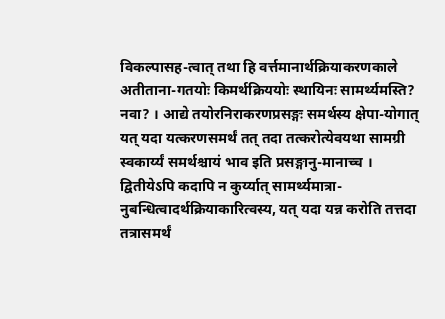विकल्पासह-त्वात् तथा हि वर्त्तमानार्थक्रियाकरणकाले अतीताना-गतयोः किमर्थक्रिययोः स्थायिनः सामर्थ्यमस्ति? नवा? । आद्ये तयोरनिराकरणप्रसङ्गः समर्थस्य क्षेपा-योगात् यत् यदा यत्करणसमर्थं तत् तदा तत्करोत्येवयथा सामग्री स्वकार्य्यं समर्थश्चायं भाव इति प्रसङ्गानु-मानाच्च । द्वितीयेऽपि कदापि न कुर्य्यात् सामर्थ्यमात्रा-नुबन्धित्वादर्थक्रियाकारित्वस्य, यत् यदा यन्न करोति तत्तदा तत्रासमर्थं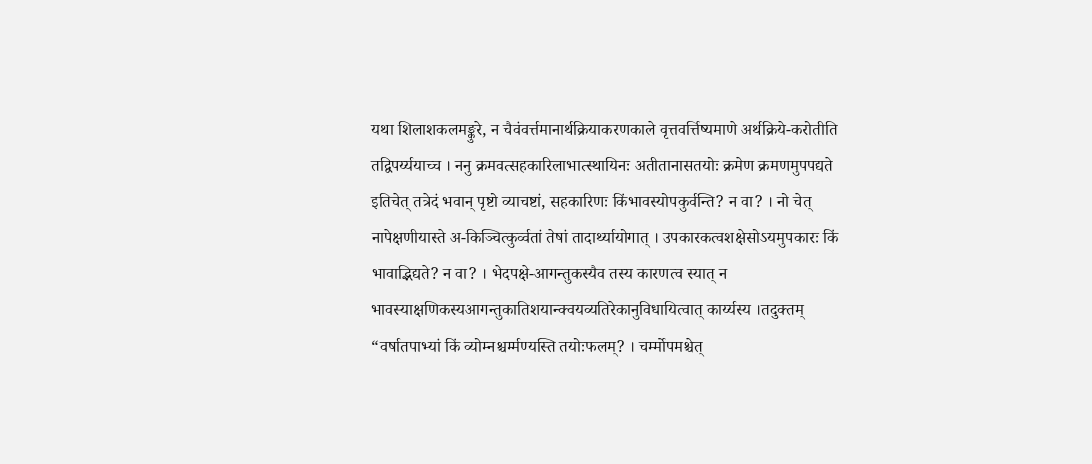यथा शिलाशकलमङ्कुरे, न चैवंवर्त्तमानार्थक्रियाकरणकाले वृत्तवर्त्तिष्यमाणे अर्थक्रिये-करोतीति तद्विपर्य्ययाच्च । ननु क्रमवत्सहकारिलाभात्स्थायिनः अतीतानासतयोः क्रमेण क्रमणमुपपद्यते इतिचेत् तत्रेदं भवान् पृष्टो व्याचष्टां, सहकारिणः किंभावस्योपकुर्वन्ति? न वा? । नो चेत् नापेक्षणीयास्ते अ-किञ्चित्कुर्व्वतां तेषां तादार्थ्यायोगात् । उपकारकत्वशक्षेसोऽयमुपकारः किं भावाद्भिद्यते? न वा? । भेदपक्षे-आगन्तुकस्यैव तस्य कारणत्व स्यात् न भावस्याक्षणिकस्यआगन्तुकातिशयान्क्वयव्यतिरेकानुविधायित्वात् कार्य्यस्य ।तदुक्तम् “वर्षातपाभ्यां किं व्योम्नश्चर्म्मण्यस्ति तयोःफलम्? । चर्म्मोपमश्चेत्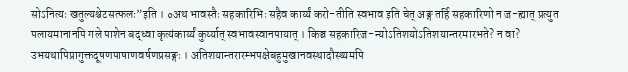सोऽनित्यः खतुल्यश्चेटसत्फलः”इति । ०अथ भावस्तैः सहकारिभिः सहैव कार्य्यं करो-तीति स्वभाव इति चेत् अङ्ग तर्हि सहकारिणो न ज-ह्यात् प्रत्युत पलायमानानपि गले पाशेन बद्ध्वा कृत्यंकार्य्यं कुर्य्यात् स्वभावस्वानपायात् । किञ्च सहकारिज-न्योऽतिशयोऽतिशयान्तरमारभते? न वा? उभयथापिप्रागुक्तदूषणपाषाणवर्षणप्रसङ्गः । अतिशयान्तरारम्भपक्षेबहुमुखानवस्थादौस्थ्यमपि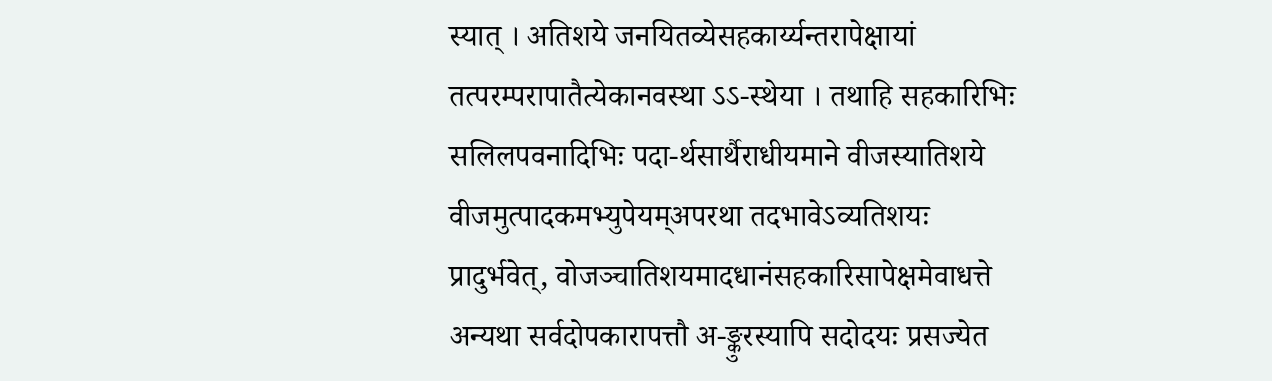स्यात् । अतिशये जनयितव्येसहकार्य्यन्तरापेक्षायां तत्परम्परापातैत्येकानवस्था ऽऽ-स्थेया । तथाहि सहकारिभिः सलिलपवनादिभिः पदा-र्थसार्थैराधीयमाने वीजस्यातिशये वीजमुत्पादकमभ्युपेयम्अपरथा तदभावेऽव्यतिशयः प्रादुर्भवेत्, वोजञ्चातिशयमादधानंसहकारिसापेक्षमेवाधत्ते अन्यथा सर्वदोपकारापत्तौ अ-ङ्कुरस्यापि सदोदयः प्रसज्येत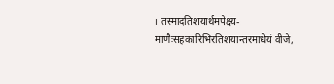। तस्मादतिशयार्थमपेक्ष्य-माणैःसहकारिभिरतिशयान्तरमाधेयं वीजे,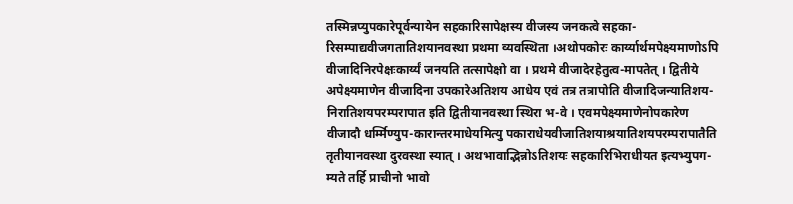तस्मिन्नप्युपकारेपूर्वन्यायेन सहकारिसापेक्षस्य वीजस्य जनकत्वे सहका-रिसम्पाद्यवीजगतातिशयानवस्था प्रथमा व्यवस्थिता ।अथोपकोरः कार्य्यार्थमपेक्ष्यमाणोऽपि वीजादिनिरपेक्षःकार्य्यं जनयति तत्सापेक्षो वा । प्रथमे वीजादेरहेतुत्व-मापतेत् । द्वितीये अपेक्ष्यमाणेन वीजादिना उपकारेअतिशय आधेय एवं तत्र तत्रापोति वीजादिजन्यातिशय-निरातिशयपरम्परापात इति द्वितीयानवस्था स्थिरा भ-वे । एवमपेक्ष्यमाणेनोपकारेण वीजादौ धर्म्मिण्युप-कारान्तरमाधेयमित्यु पकाराधेयवीजातिशयाश्रयातिशयपरम्परापातैति तृतीयानवस्था दुरवस्था स्यात् । अथभावाद्भिन्नोऽतिशयः सहकारिभिराधीयत इत्यभ्युपग-म्यते तर्हि प्राचीनो भावो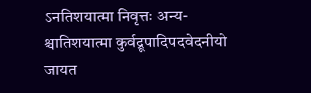ऽनतिशयात्मा निवृत्तः अन्य-श्चातिशयात्मा कुर्वद्रूपादिपदवेदनीयो जायत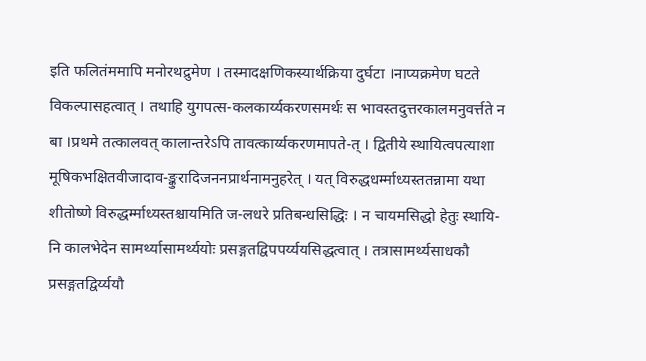इति फलितंममापि मनोरथद्रुमेण । तस्मादक्षणिकस्यार्थक्रिया दुर्घटा ।नाप्यक्रमेण घटते विकल्पासहत्वात् । तथाहि युगपत्स-कलकार्य्यकरणसमर्थः स भावस्तदुत्तरकालमनुवर्त्तते न बा ।प्रथमे तत्कालवत् कालान्तरेऽपि तावत्कार्य्यकरणमापते-त् । द्वितीये स्थायित्वपत्याशा मूषिकभक्षितवीजादाव-ङ्कुरादिजननप्रार्थनामनुहरेत् । यत् विरुद्धधर्म्माध्यस्ततन्नामा यथा शीतोष्णे विरुद्धर्म्माध्यस्तश्चायमिति ज-लधरे प्रतिबन्धसिद्धिः । न चायमसिद्धो हेतुः स्थायि-नि कालभेदेन सामर्थ्यासामर्थ्ययोः प्रसङ्गतद्विपपर्य्ययसिद्धत्वात् । तत्रासामर्थ्यसाधकौ प्रसङ्गतद्विर्य्ययौ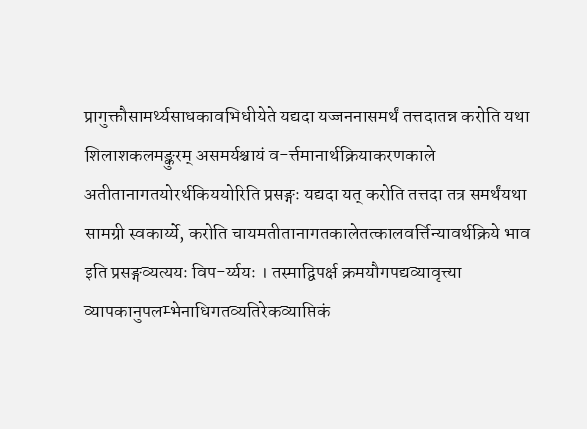प्रागुक्तौसामर्थ्यसाधकावभिधीयेते यद्यदा यज्जननासमर्थं तत्तदातन्न करोति यथा शिलाशकलमङ्कुरम् असमर्यश्चायं व-र्त्तमानार्थक्रियाकरणकाले अतीतानागतयोरर्थकिययोरिति प्रसङ्गः यद्यदा यत् करोति तत्तदा तत्र समर्थंयथा सामग्री स्वकार्य्ये, करोति चायमतीतानागतकालेतत्कालवर्त्तिन्यावर्थक्रिये भाव इति प्रसङ्गव्यत्ययः विप-र्य्ययः । तस्माद्विपर्क्ष क्रमयौगपद्यव्यावृत्त्या व्यापकानुपलम्भेनाधिगतव्यतिरेकव्याप्तिकं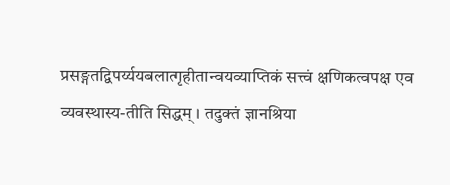प्रसङ्गतद्विपर्य्ययबलात्गृहीतान्वयव्याप्तिकं सत्त्वं क्षणिकत्वपक्ष एव व्यवस्थास्य-तीति सिद्धम् । तदुक्तं ज्ञानश्रिया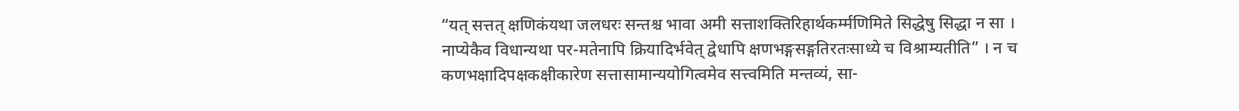“यत् सत्तत् क्षणिकंयथा जलधरः सन्तश्च भावा अमी सत्ताशक्तिरिहार्थकर्म्मणिमिते सिद्धेषु सिद्धा न सा । नाप्येकैव विधान्यथा पर-मतेनापि क्रियादिर्भवेत् द्वेधापि क्षणभङ्गसङ्गतिरतःसाध्ये च विश्राम्यतीति” । न च कणभक्षादिपक्षकक्षीकारेण सत्तासामान्ययोगित्वमेव सत्त्वमिति मन्तव्यं, सा-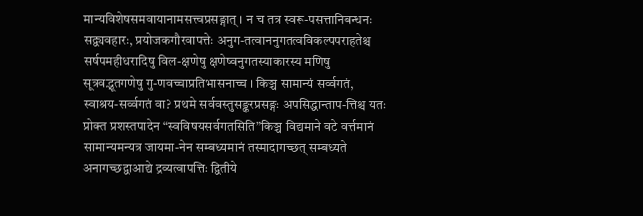मान्यविशेषसमवायानामसत्त्वप्रसङ्गात् । न च तत्र स्वरू-पसत्तानिबन्धनः सद्व्यवहारः, प्रयोजकगौरवापत्तेः अनुग-तत्वाननुगतत्वविकल्पपराहतेश्च सर्षपमहीधरादिषु विल-क्षणेषु क्षणेष्वनुगतस्याकारस्य मणिषु सूत्रवद्भूतगणेषु गु-णवच्चाप्रतिभासनाच्च । किञ्च सामान्यं सर्व्वगतं, स्वाश्रय-सर्व्वगतं वा? प्रथमे सर्ववस्तुसङ्करप्रसङ्गः अपसिद्धान्ताप-त्तिश्च यतः प्रोक्त प्रशस्तपादेन “स्वविषयसर्वगतसिति”किञ्च विद्यमाने वटे वर्त्तमानं सामान्यमन्यत्र जायमा-नेन सम्बध्यमानं तस्मादागच्छत् सम्बध्यते अनागच्छद्वाआद्ये द्रव्यत्वापत्तिः द्वितीये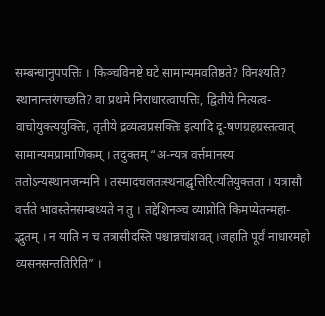सम्बन्धानुपपत्तिः । किञ्चविनष्टे घटे सामान्यमवतिष्ठते? विनश्यति? स्थानान्तरंगच्छति? वा प्रथमे निराधारत्वापत्तिः, द्वितीये नित्यत्व-वाचोयुक्त्ययुक्तिः, तृतीये द्रव्यत्वप्रसक्तिः इत्यादि दू-षणग्रहग्रस्तत्वात् सामान्यमप्रामाणिकम् । तदुक्तम् “अ-न्यत्र वर्त्तमानस्य ततोऽन्यस्थानजन्मनि । तस्मादचलतःस्थनाद्घृत्तिरित्यतियुक्तता । यत्रासौ वर्त्तते भावस्तेनसम्बध्यते न तु । तद्देशिनञ्च व्याप्नोति किमप्येतन्महा-द्भुतम् । न याति न च तत्रासीदस्ति पश्चान्नचांशवत् ।जहाति पूर्वं नाधारमहो व्यसनसन्ततिरिति” ।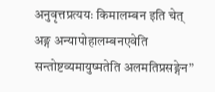अनुवृत्तप्रत्ययः किमालम्बन इति चेत् अङ्ग अन्यापोहालम्बनएवेति सन्तोष्टव्यमायुष्मतेति अलमतिप्रसङ्गेन”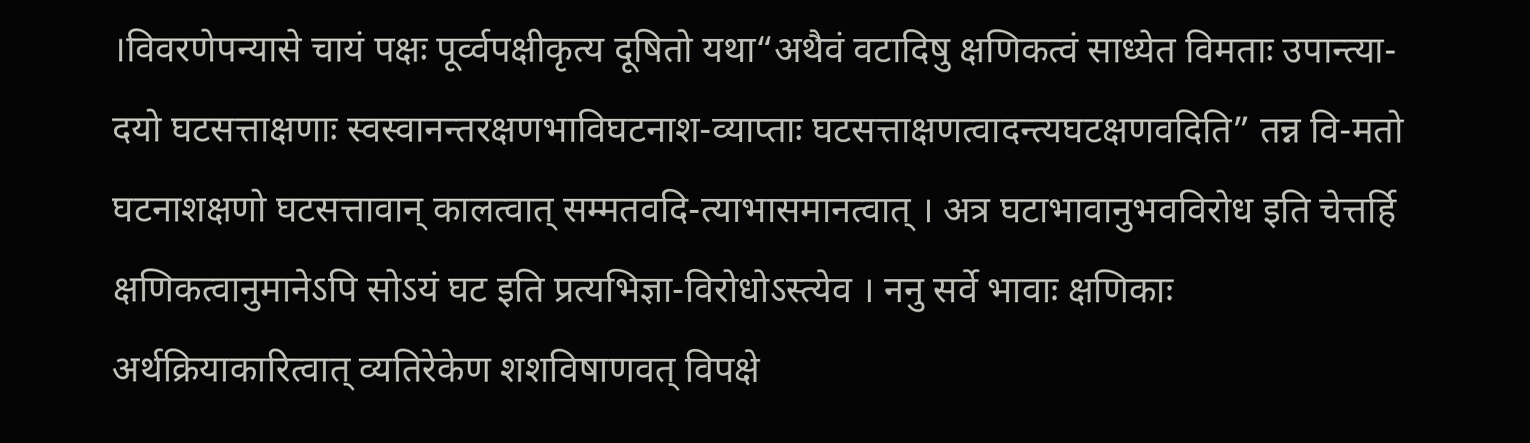।विवरणेपन्यासे चायं पक्षः पूर्व्वपक्षीकृत्य दूषितो यथा“अथैवं वटादिषु क्षणिकत्वं साध्येत विमताः उपान्त्या-दयो घटसत्ताक्षणाः स्वस्वानन्तरक्षणभाविघटनाश-व्याप्ताः घटसत्ताक्षणत्वादन्त्यघटक्षणवदिति” तन्न वि-मतो घटनाशक्षणो घटसत्तावान् कालत्वात् सम्मतवदि-त्याभासमानत्वात् । अत्र घटाभावानुभवविरोध इति चेत्तर्हि क्षणिकत्वानुमानेऽपि सोऽयं घट इति प्रत्यभिज्ञा-विरोधोऽस्त्येव । ननु सर्वे भावाः क्षणिकाः अर्थक्रियाकारित्वात् व्यतिरेकेण शशविषाणवत् विपक्षे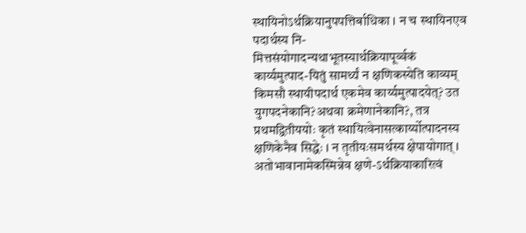स्थायिनोऽर्थक्रियानुपपत्तिर्बाधिका । न च स्थायिनएव पदार्थस्य नि-मित्तसंयोगादन्यथाभूतस्यार्थक्रियापूर्व्वकं कार्य्यमुत्पाद-यितुं सामर्थ्यं न क्षणिकस्येति काव्यम् किमसौ स्थायीपदार्थ एकमेव कार्य्यमुत्पादयेत्? उत युगपदनेकानि?अथवा क्रमेणानेकानि?, तत्र प्रथमद्वितीययोः कृतं स्थायित्वेनासत्कार्य्योत्पादनस्य क्षणिकेनैव सिद्धेः । न तृतीयःसमर्थस्य क्षेपायोगात् । अतोभावानामेकस्मिन्नेव क्षणे-ऽर्थक्रियाकारित्वं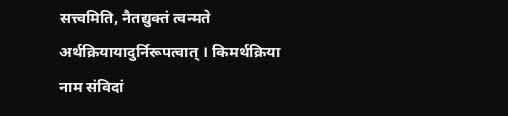सत्त्वमिति, नैतद्युक्तं त्वन्मते अर्थक्रियायादुर्निरूपत्वात् । किमर्थक्रिया नाम संविदां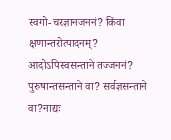स्वगो-चरज्ञानजननं? किंवा क्षणान्तरोत्पादनम्? आदोऽपिस्वसन्ताने तज्जननं? पुरुषान्तसन्ताने वा? सर्वज्ञसन्ताने वा?नाद्यः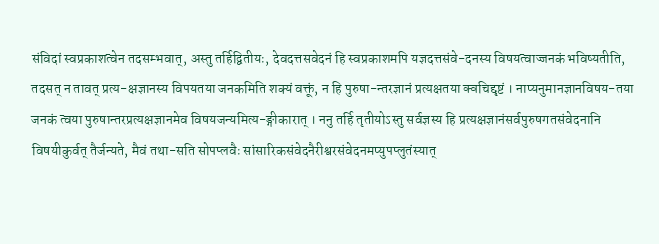संविदां स्वप्रकाशत्वेन तदसम्भवात्, अस्तु तर्हिद्वितीयः, देवदत्तसवेदनं हि स्वप्रकाशमपि यज्ञदत्तसंवे-दनस्य विषयत्वाज्जनकं भविष्यतीति, तदसत् न तावत् प्रत्य-क्षज्ञानस्य विपयतया जनकमिति शक्यं वक्तूं, न हि पुरुषा-न्तरज्ञानं प्रत्यक्षतया क्वचिद्दृष्टं । नाप्यनुमानज्ञानविषय-तया जनकं त्वया पुरुषान्तरप्रत्यक्षज्ञानमेव विषयजन्यमित्य-ङ्गीकारात् । ननु तर्हि तृतीयोऽस्तु सर्वज्ञस्य हि प्रत्यक्षज्ञानंसर्वपुरुषगतसंवेदनानि विषयीकुर्वत् तैर्जन्यते, मैवं तथा-सति सोपप्लवैः सांसारिकसंवेदनैरीश्वरसंवेदनमप्युपप्लुतंस्यात्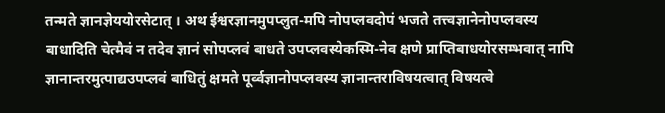तन्मते ज्ञानज्ञेययोरसेटात् । अथ ईश्वरज्ञानमुपप्लुत-मपि नोपप्लवदोपं भजते तत्त्वज्ञानेनोपप्लवस्य बाधादिति चेत्मैवं न तदेव ज्ञानं सोपप्लवं बाधते उपप्लवस्येकस्मि-नेव क्षणे प्राप्तिबाधयोरसम्भवात् नापि ज्ञानान्तरमुत्पाद्यउपप्लवं बाधितुं क्षमते पूर्व्वज्ञानोपप्लवस्य ज्ञानान्तराविषयत्वात् विषयत्वे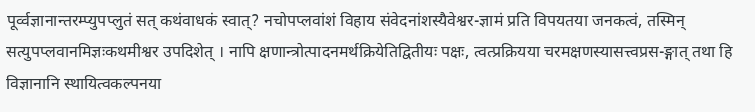पूर्व्वज्ञानान्तरम्प्युपप्लुतं सत् कथंवाधकं स्वात्? नचोपप्लवांशं विहाय संवेदनांशस्यैवेश्वर-ज्ञामं प्रति विपयतया जनकत्वं, तस्मिन् सत्युपप्लवानमिज्ञःकथमीश्वर उपदिशेत् । नापि क्षणान्त्रोत्पादनमर्थक्रियेतिद्वितीयः पक्षः, त्वत्प्रक्रियया चरमक्षणस्यासत्त्वप्रस-ङ्गात् तथा हि विज्ञानानि स्थायित्वकल्पनया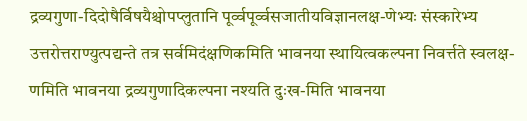द्रव्यगुणा-दिदोषैर्विषयैश्चोपप्लुतानि पूर्व्वपूर्व्वसजातीयविज्ञानलक्ष-णेभ्यः संस्कारेभ्य उत्तरोत्तराण्युत्पद्यन्ते तत्र सर्वमिदंक्षणिकमिति भावनया स्थायित्वकल्पना निवर्त्तते स्वलक्ष-णमिति भावनया द्रव्यगुणादिकल्पना नश्यति दुःख-मिति भावनया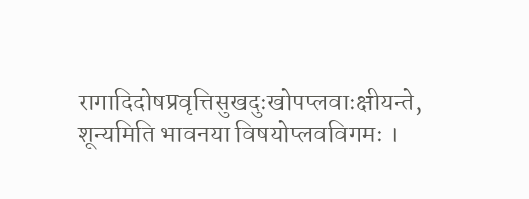रागादिदोषप्रवृत्तिसुखदुःखोपप्लवाःक्षीयन्ते, शून्यमिति भावनया विषयोप्लवविगमः ।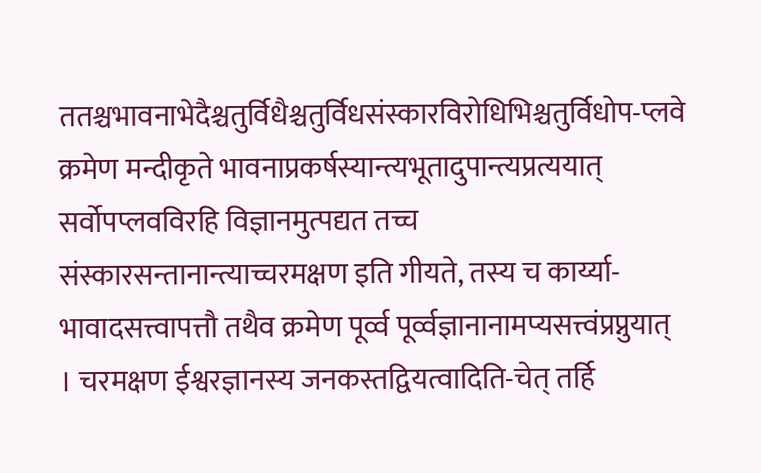ततश्चभावनाभेदैश्चतुर्विधैश्चतुर्विधसंस्कारविरोधिभिश्चतुर्विधोप-प्लवे क्रमेण मन्दीकृते भावनाप्रकर्षस्यान्त्यभूतादुपान्त्यप्रत्ययात् सर्वोपप्लवविरहि विज्ञानमुत्पद्यत तच्च संस्कारसन्तानान्त्याच्चरमक्षण इति गीयते, तस्य च कार्य्या-भावादसत्त्वापत्तौ तथैव क्रमेण पूर्व्व पूर्व्वज्ञानानामप्यसत्त्वंप्रप्नुयात् । चरमक्षण ईश्वरज्ञानस्य जनकस्तद्वियत्वादिति-चेत् तर्हि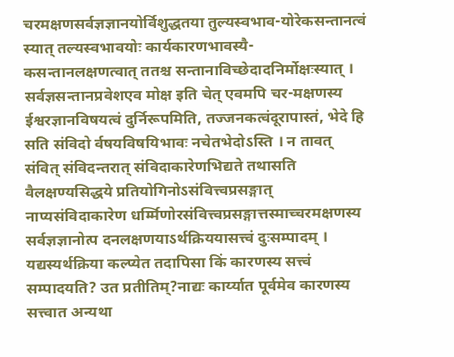चरमक्षणसर्वज्ञज्ञानयोर्विशुद्धतया तुल्यस्वभाव-योरेकसन्तानत्वं स्यात् तल्यस्वभावयोः कार्यकारणभावस्यै-कसन्तानलक्षणत्वात् ततश्च सन्तानाविच्छेदादनिर्मोक्षःस्यात् । सर्वज्ञसन्तानप्रवेशएव मोक्ष इति चेत् एवमपि चर-मक्षणस्य ईश्वरज्ञानविषयत्वं दुर्निरूपमिति, तज्जनकत्वंदूरापास्तं, भेदे हि सति संविदो र्वषयविषयिभावः नचेतभेदोऽस्ति । न तावत् संवित् संविदन्तरात् संविदाकारेणभिद्यते तथासति वैलक्षण्यसिद्धये प्रतियोगिनोऽसंवित्त्वप्रसङ्गात् नाप्यसंविदाकारेण धर्म्मिणोरसंवित्त्वप्रसङ्गात्तस्माच्चरमक्षणस्य सर्वज्ञज्ञानोत्प दनलक्षणयाऽर्थक्रिययासत्त्वं दुःसम्पादम् । यद्यस्यर्थक्रिया कल्प्येत तदापिसा किं कारणस्य सत्त्वं सम्पादयति? उत प्रतीतिम्?नाद्यः कार्य्यात पूर्वमेव कारणस्य सत्त्वात अन्यथा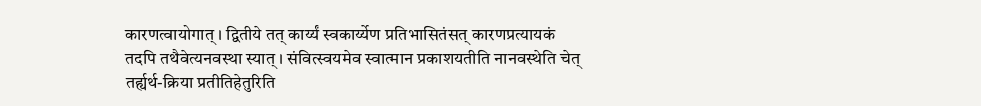कारणत्वायोगात् । द्वितीये तत् कार्य्यं स्वकार्य्येण प्रतिभासितंसत् कारणप्रत्यायकं तदपि तथैवेत्यनवस्था स्यात् । संवित्स्वयमेव स्वात्मान प्रकाशयतीति नानवस्थेति चेत् तर्ह्यर्थ-क्रिया प्रतीतिहेतुरिति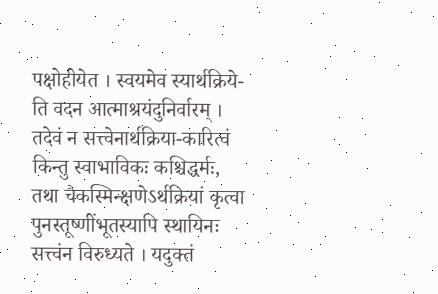पक्षोहीयेत । स्वयमेव स्यार्थक्रिये-ति वदन आत्माश्रयंदुनिर्वारम् । तदेवं न सत्त्वेनार्थक्रिया-कारित्वं किन्तु स्वाभाविकः कश्चिद्धर्मः, तथा चैकस्मिन्क्षणेऽर्थक्रियां कृत्वा पुनस्तूष्णींभूतस्यापि स्थायिनः सत्त्वंन विरुध्यते । यदुक्तं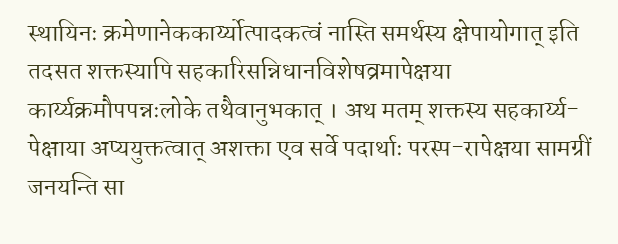स्थायिनः क्रमेणानेककार्य्योत्पादकत्वं नास्ति समर्थस्य क्षेपायोगात् इति तदसत शक्तस्यापि सहकारिसन्निधानविशेषव्रमापेक्षया कार्य्यक्रमौपपन्नःलोके तथैवानुभकात् । अथ मतम् शक्तस्य सहकार्य्य-पेक्षाया अप्ययुक्तत्वात् अशक्ता एव सर्वे पदार्थाः परस्प-रापेक्षया सामग्रीं जनयन्ति सा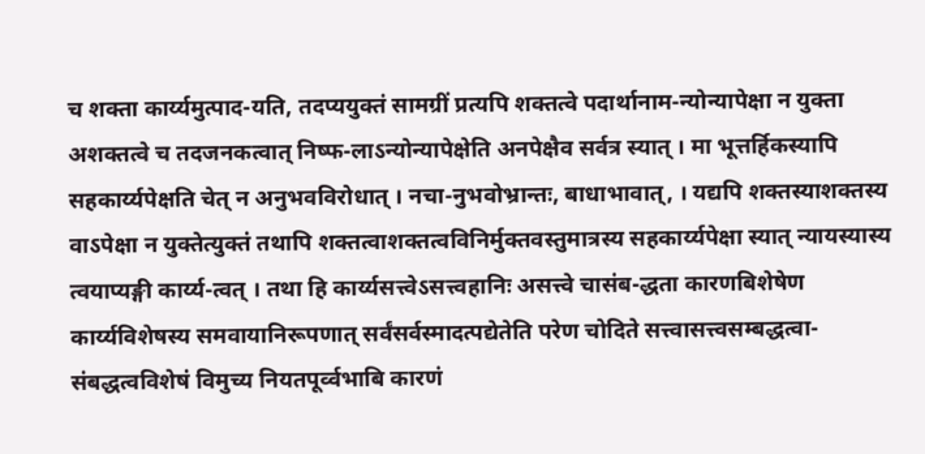च शक्ता कार्य्यमुत्पाद-यति, तदप्ययुक्तं सामग्रीं प्रत्यपि शक्तत्वे पदार्थानाम-न्योन्यापेक्षा न युक्ता अशक्तत्वे च तदजनकत्वात् निष्फ-लाऽन्योन्यापेक्षेति अनपेक्षैव सर्वत्र स्यात् । मा भूत्तर्हिकस्यापि सहकार्य्यपेक्षति चेत् न अनुभवविरोधात् । नचा-नुभवोभ्रान्तः, बाधाभावात्, । यद्यपि शक्तस्याशक्तस्य वाऽपेक्षा न युक्तेत्युक्तं तथापि शक्तत्वाशक्तत्वविनिर्मुक्तवस्तुमात्रस्य सहकार्य्यपेक्षा स्यात् न्यायस्यास्य त्वयाप्यङ्गी कार्य्य-त्वत् । तथा हि कार्य्यसत्त्वेऽसत्त्वहानिः असत्त्वे चासंब-द्धता कारणबिशेषेण कार्य्यविशेषस्य समवायानिरूपणात् सर्वंसर्वस्मादत्पद्येतेति परेण चोदिते सत्त्वासत्त्वसम्बद्धत्वा-संबद्धत्वविशेषं विमुच्य नियतपूर्व्वभाबि कारणं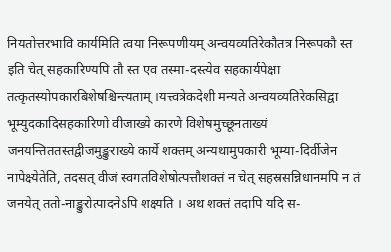नियतोत्तरभावि कार्यमिति त्वया निरूपणीयम् अन्वयव्यतिरेकौतत्र निरूपकौ स्त इति चेत् सहकारिण्यपि तौ स्त एव तस्मा-दस्त्येव सहकार्यपेक्षा तत्कृतस्योपकारबिशेषश्चिन्त्यताम् ।यत्त्वत्रेकदेशी मन्यते अन्वयव्यतिरेकसिद्वा भूम्युदकादिसहकारिणो वीजाख्ये कारणे विशेषमुच्छूनताख्यं जनयन्तिततस्तद्वीजमुङ्कुराख्ये कार्ये शक्तम् अन्यथामुपकारी भूम्या-दिर्वीजेन नापेक्ष्येतेति, तदसत् वीजं स्वगतविशेषोत्पत्तौशक्तं न चेत् सहस्रसन्निधानमपि न तं जनयेत् ततो-नाङ्कुरोत्पादनेऽपि शक्ष्यति । अथ शक्तं तदापि यदि स-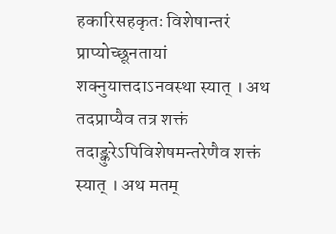हकारिसहकृतः विशेषान्तरं प्राप्योच्छूनतायां शक्नुयात्तदाऽनवस्था स्यात् । अथ तदप्राप्यैव तत्र शक्तं तदाङ्कुरेऽपिविशेषमन्तरेणैव शक्तं स्यात् । अथ मतम्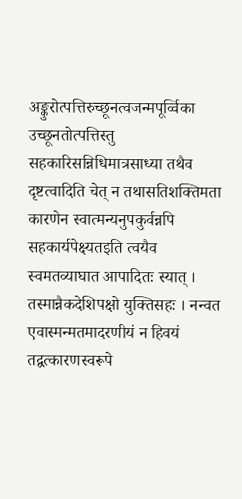अङ्कुरोत्पत्तिरुच्छूनत्वजन्मपूर्व्विका उच्छूनतोत्पत्तिस्तु सहकारिसन्निधिमात्रसाध्या तथैव दृष्टत्वादिति चेत् न तथासतिशक्तिमता कारणेन स्वात्मन्यनुपकुर्वन्नपि सहकार्यपेक्ष्यतइति त्वयैव स्वमतव्याघात आपादितः स्यात् । तस्मान्नैकदेशिपक्षो युक्तिसहः । नन्वत एवास्मन्मतमादरणीयं न हिवयं तद्वत्कारणस्वरूपे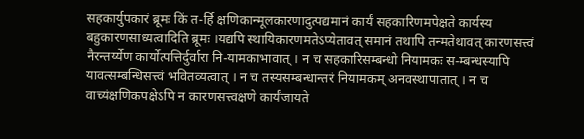सहकार्युपकारं ब्रूमः किं त-र्हि क्षणिकान्मूलकारणादुत्पद्यमानं कार्यं सहकारिणमपेक्षते कार्यस्य बहुकारणसाध्यत्वादिति ब्रूमः ।यद्यपि स्थायिकारणमतेऽप्येतावत् समानं तथापि तन्मतेथावत् कारणसत्त्वं नैरन्तर्य्येण कार्योत्पत्तिर्दुर्वारा नि-यामकाभावात् । न च सहकारिसम्बन्धो नियामकः स-म्बन्धस्यापि यावत्सम्बन्धिसत्त्वं भवितव्यत्वात् । न च तस्यसम्बन्धान्तरं नियामकम् अनवस्थापातात् । न च वाच्यंक्षणिकपक्षेऽपि न कारणसत्त्वक्षणे कार्यंजायते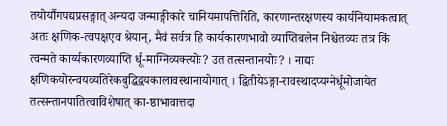तयोर्यौगपद्यप्रसङ्गात् अन्यदा जन्माङ्गीकारे चानियमापत्तिरिति, कारणान्तरक्षणस्य कार्यनियामकत्वात् अतः क्षणिक-त्वपक्षएव श्रेयान्, मैवं सर्वत्र हि कार्यकारणभावो व्याप्तिबलेन निश्चेतव्यः तत्र किं त्वन्मते कार्य्यकारणव्याप्ति र्धू-माग्निव्यक्त्योः? उत तत्सन्तानयोः? । नाद्यः क्षणिकयोरन्वयव्यतिरेकबुद्धिद्वयकालावस्थानायोगात् । द्वितीयेऽङ्गा-रावस्थादप्यग्नेर्धूमोजायेत तत्सन्तानपातित्वाविशेषात् का-ष्ठाभावात्तदा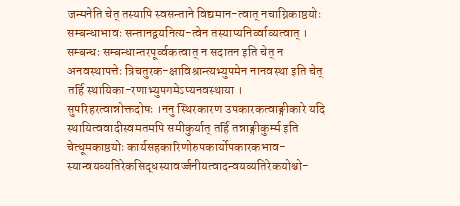जन्मनेति चेत् तस्यापि स्वसन्ताने विद्यमान-त्वात् नचाग्निकाष्ठयोः सम्बन्धाभावः सन्तानद्वयनित्य-त्वेन तस्याप्यनिर्व्वाव्यत्वात् । सम्बन्धः सम्बन्धान्तरपूर्व्वकत्वात् न सदातन इति चेत् न अनवस्थापत्तेः त्रिचतुरक-क्षाविश्रान्त्यभ्युपमेन नानवस्था इति चेत् तर्हि स्थायिका-रणाभ्युपगमेऽप्यनवस्थाया । सुपरिहरत्वान्नोक्तदोषः ।ननु स्थिरकारण उपकारकत्वाङ्गीकारे यदि स्थायित्ववादीस्वमतमपि समीकुर्यात् तर्हि तन्नाङ्गीकुर्म्म इति चेत्धूमकाष्ठयोः कार्यसहकारिणोरुपकार्योपकारकभाव-स्यान्वयव्यतिरेकसिद्धस्यावर्ज्जनीयत्वादन्वयव्यतिरेकयोश्चो-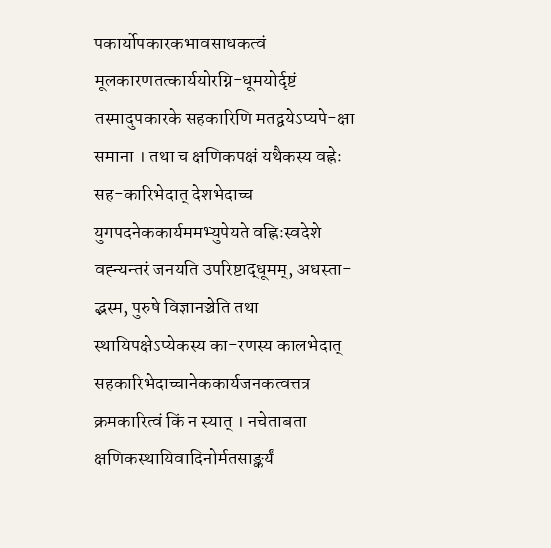पकार्योपकारकभावसाधकत्वं मूलकारणतत्कार्ययोरग्नि-धूमयोर्दृष्टं तस्मादुपकारके सहकारिणि मतद्वयेऽप्यपे-क्षा समाना । तथा च क्षणिकपक्षं यथैकस्य वह्नेः सह-कारिभेदात् देशभेदाच्च युगपदनेककार्यममभ्युपेयते वह्निःस्वदेशे वह्न्यन्तरं जनयति उपरिष्टाद्धूमम्, अधस्ता-द्भस्म, पुरुषे विज्ञानञ्चेति तथा स्थायिपक्षेऽप्येकस्य का-रणस्य कालभेदात् सहकारिभेदाच्चानेककार्यजनकत्वत्तत्र क्रमकारित्वं किं न स्यात् । नचेताबता क्षणिकस्थायिवादिनोर्मतसाङ्कर्यं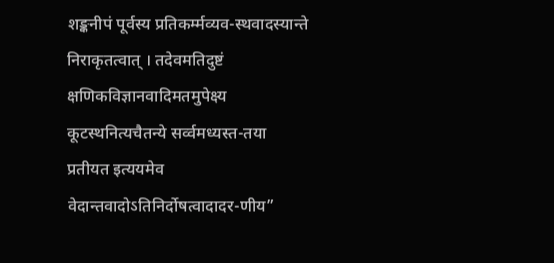शङ्कनीपं पूर्वस्य प्रतिकर्म्मव्यव-स्थवादस्यान्ते निराकृतत्वात् । तदेवमतिदुष्टं क्षणिकविज्ञानवादिमतमुपेक्ष्य कूटस्थनित्यचैतन्ये सर्व्वमध्यस्त-तया प्रतीयत इत्ययमेव वेदान्तवादोऽतिनिर्दोषत्वादादर-णीय”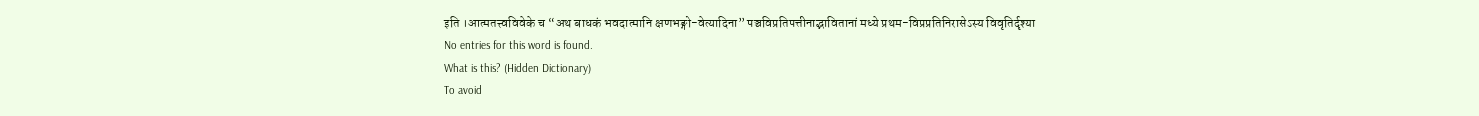इति ।आत्मतत्त्वविवेके च “अथ बाधकं भवदात्मानि क्षणभङ्गो-वेत्यादिना” पञ्चविप्रतिपत्तीनाद्भावितानां मध्ये प्रथम-विप्रप्रतिनिरासेऽस्य विवृतिर्दृश्या
No entries for this word is found.
What is this? (Hidden Dictionary)
To avoid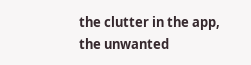the clutter in the app, the unwanted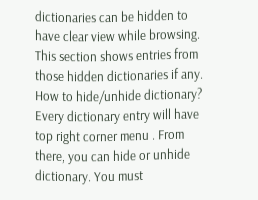dictionaries can be hidden to have clear view while browsing. This section shows entries from those hidden dictionaries if any.
How to hide/unhide dictionary?
Every dictionary entry will have top right corner menu . From there, you can hide or unhide dictionary. You must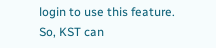login to use this feature. So, KST can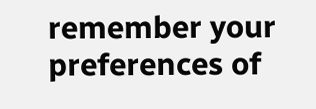remember your preferences of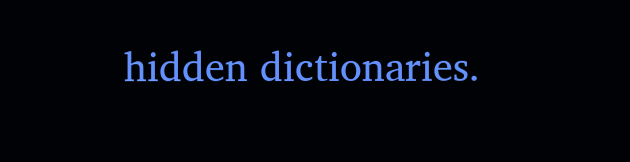hidden dictionaries.